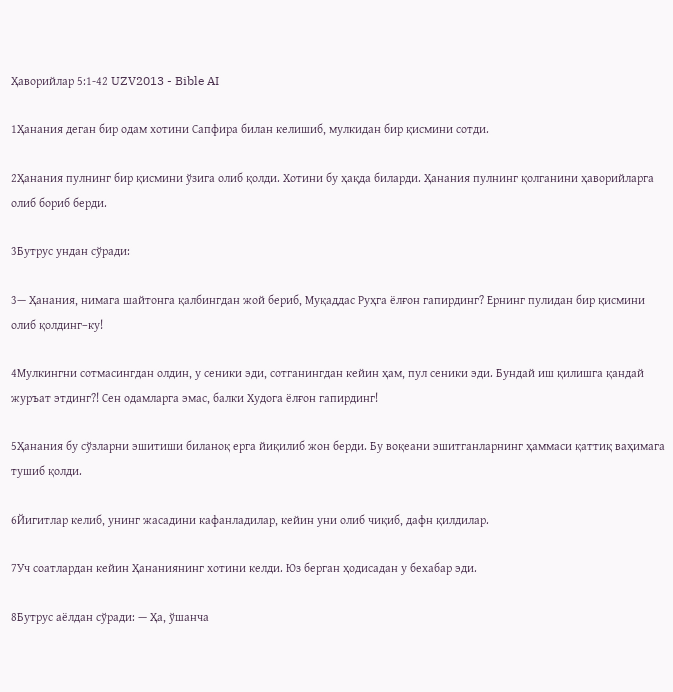Ҳаворийлар 5:1-42 UZV2013 - Bible AI

1Ҳанания деган бир одам хотини Сапфира билан келишиб, мулкидан бир қисмини сотди.

2Ҳанания пулнинг бир қисмини ўзига олиб қолди. Хотини бу ҳақда биларди. Ҳанания пулнинг қолганини ҳаворийларга олиб бориб берди.

3Бутрус ундан сўради:

3— Ҳанания, нимага шайтонга қалбингдан жой бериб, Муқаддас Руҳга ёлғон гапирдинг? Ернинг пулидан бир қисмини олиб қолдинг–ку!

4Мулкингни сотмасингдан олдин, у сеники эди, сотганингдан кейин ҳам, пул сеники эди. Бундай иш қилишга қандай журъат этдинг?! Сен одамларга эмас, балки Худога ёлғон гапирдинг!

5Ҳанания бу сўзларни эшитиши биланоқ ерга йиқилиб жон берди. Бу воқеани эшитганларнинг ҳаммаси қаттиқ ваҳимага тушиб қолди.

6Йигитлар келиб, унинг жасадини кафанладилар, кейин уни олиб чиқиб, дафн қилдилар.

7Уч соатлардан кейин Ҳананиянинг хотини келди. Юз берган ҳодисадан у бехабар эди.

8Бутрус аёлдан сўради: — Ҳа, ўшанча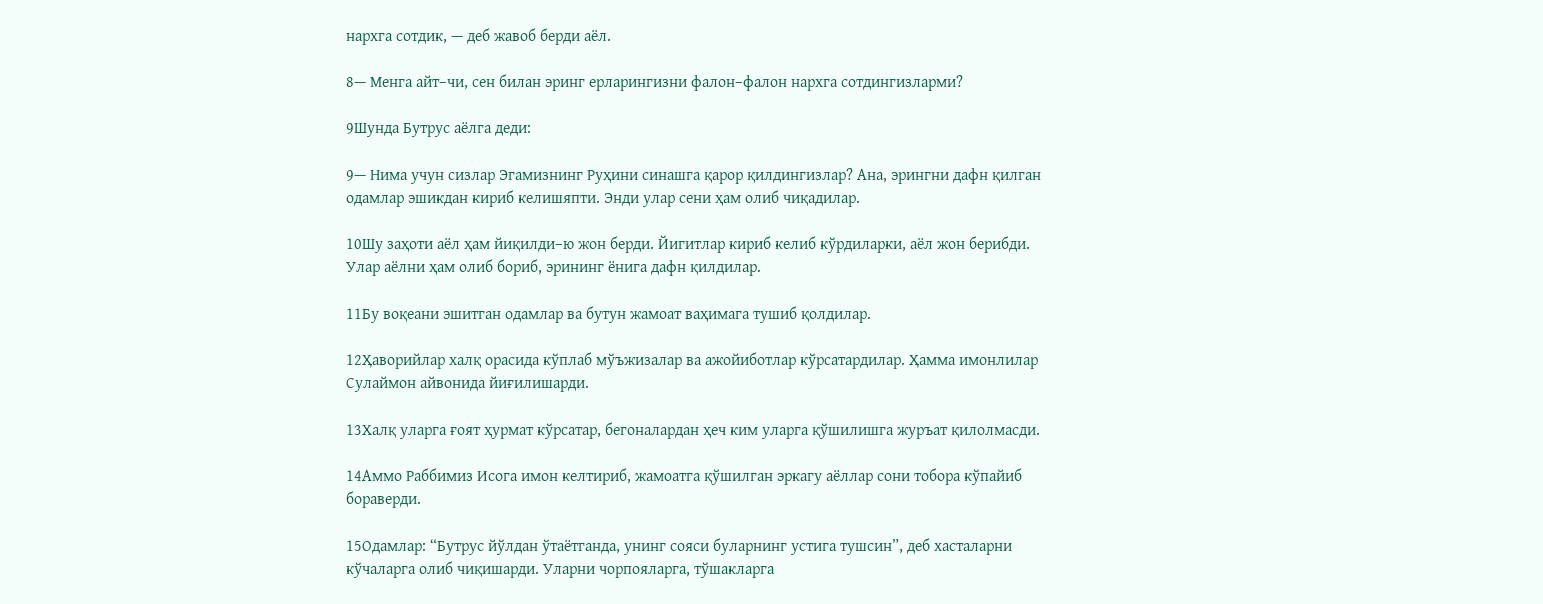нархга сотдик, — деб жавоб берди аёл.

8— Менга айт–чи, сен билан эринг ерларингизни фалон–фалон нархга сотдингизларми?

9Шунда Бутрус аёлга деди:

9— Нима учун сизлар Эгамизнинг Руҳини синашга қарор қилдингизлар? Ана, эрингни дафн қилган одамлар эшикдан кириб келишяпти. Энди улар сени ҳам олиб чиқадилар.

10Шу заҳоти аёл ҳам йиқилди–ю жон берди. Йигитлар кириб келиб кўрдиларки, аёл жон берибди. Улар аёлни ҳам олиб бориб, эрининг ёнига дафн қилдилар.

11Бу воқеани эшитган одамлар ва бутун жамоат ваҳимага тушиб қолдилар.

12Ҳаворийлар халқ орасида кўплаб мўъжизалар ва ажойиботлар кўрсатардилар. Ҳамма имонлилар Сулаймон айвонида йиғилишарди.

13Халқ уларга ғоят ҳурмат кўрсатар, бегоналардан ҳеч ким уларга қўшилишга журъат қилолмасди.

14Аммо Раббимиз Исога имон келтириб, жамоатга қўшилган эркагу аёллар сони тобора кўпайиб бораверди.

15Одамлар: “Бутрус йўлдан ўтаётганда, унинг сояси буларнинг устига тушсин”, деб хасталарни кўчаларга олиб чиқишарди. Уларни чорпояларга, тўшакларга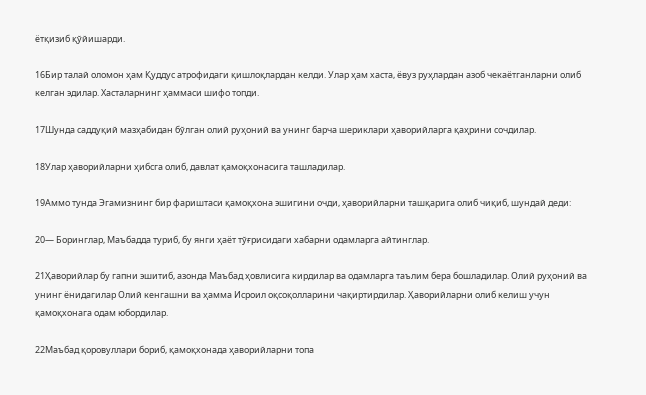ётқизиб қўйишарди.

16Бир талай оломон ҳам Қуддус атрофидаги қишлоқлардан келди. Улар ҳам хаста, ёвуз руҳлардан азоб чекаётганларни олиб келган эдилар. Хасталарнинг ҳаммаси шифо топди.

17Шунда саддуқий мазҳабидан бўлган олий руҳоний ва унинг барча шериклари ҳаворийларга қаҳрини сочдилар.

18Улар ҳаворийларни ҳибсга олиб, давлат қамоқхонасига ташладилар.

19Аммо тунда Эгамизнинг бир фариштаси қамоқхона эшигини очди, ҳаворийларни ташқарига олиб чиқиб, шундай деди:

20— Боринглар, Маъбадда туриб, бу янги ҳаёт тўғрисидаги хабарни одамларга айтинглар.

21Ҳаворийлар бу гапни эшитиб, азонда Маъбад ҳовлисига кирдилар ва одамларга таълим бера бошладилар. Олий руҳоний ва унинг ёнидагилар Олий кенгашни ва ҳамма Исроил оқсоқолларини чақиртирдилар. Ҳаворийларни олиб келиш учун қамоқхонага одам юбордилар.

22Маъбад қоровуллари бориб, қамоқхонада ҳаворийларни топа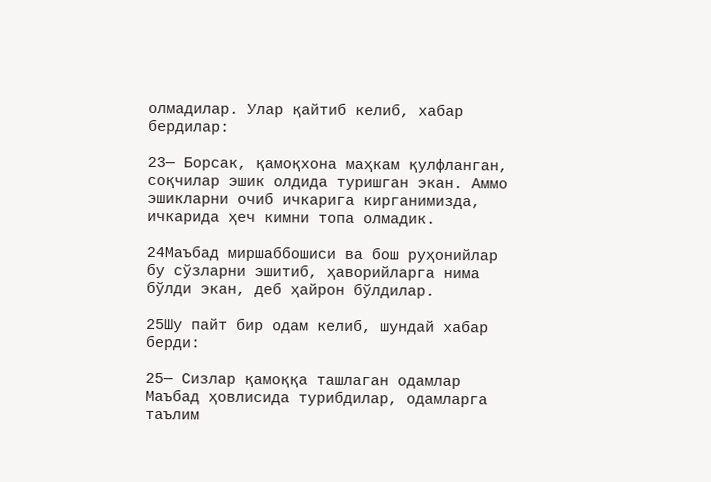олмадилар. Улар қайтиб келиб, хабар бердилар:

23— Борсак, қамоқхона маҳкам қулфланган, соқчилар эшик олдида туришган экан. Аммо эшикларни очиб ичкарига кирганимизда, ичкарида ҳеч кимни топа олмадик.

24Маъбад миршаббошиси ва бош руҳонийлар бу сўзларни эшитиб, ҳаворийларга нима бўлди экан, деб ҳайрон бўлдилар.

25Шу пайт бир одам келиб, шундай хабар берди:

25— Сизлар қамоққа ташлаган одамлар Маъбад ҳовлисида турибдилар, одамларга таълим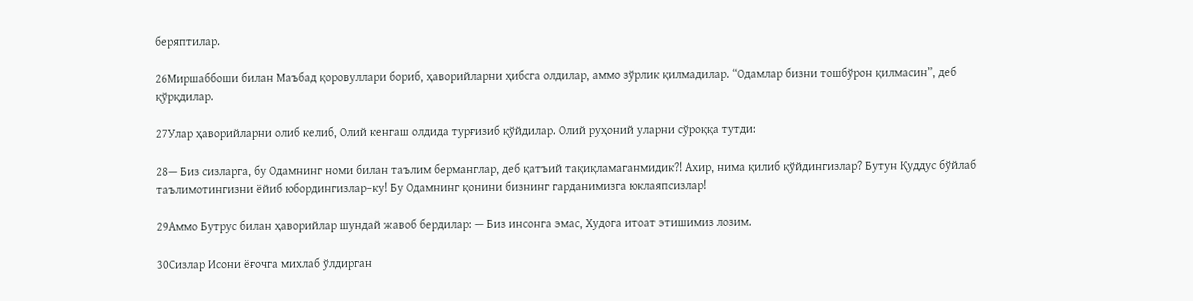беряптилар.

26Миршаббоши билан Маъбад қоровуллари бориб, ҳаворийларни ҳибсга олдилар, аммо зўрлик қилмадилар. “Одамлар бизни тошбўрон қилмасин”, деб қўрқдилар.

27Улар ҳаворийларни олиб келиб, Олий кенгаш олдида турғизиб қўйдилар. Олий руҳоний уларни сўроққа тутди:

28— Биз сизларга, бу Одамнинг номи билан таълим берманглар, деб қатъий тақиқламаганмидик?! Ахир, нима қилиб қўйдингизлар? Бутун Қуддус бўйлаб таълимотингизни ёйиб юбордингизлар–ку! Бу Одамнинг қонини бизнинг гарданимизга юклаяпсизлар!

29Аммо Бутрус билан ҳаворийлар шундай жавоб бердилар: — Биз инсонга эмас, Худога итоат этишимиз лозим.

30Сизлар Исони ёғочга михлаб ўлдирган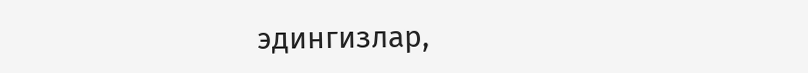эдингизлар,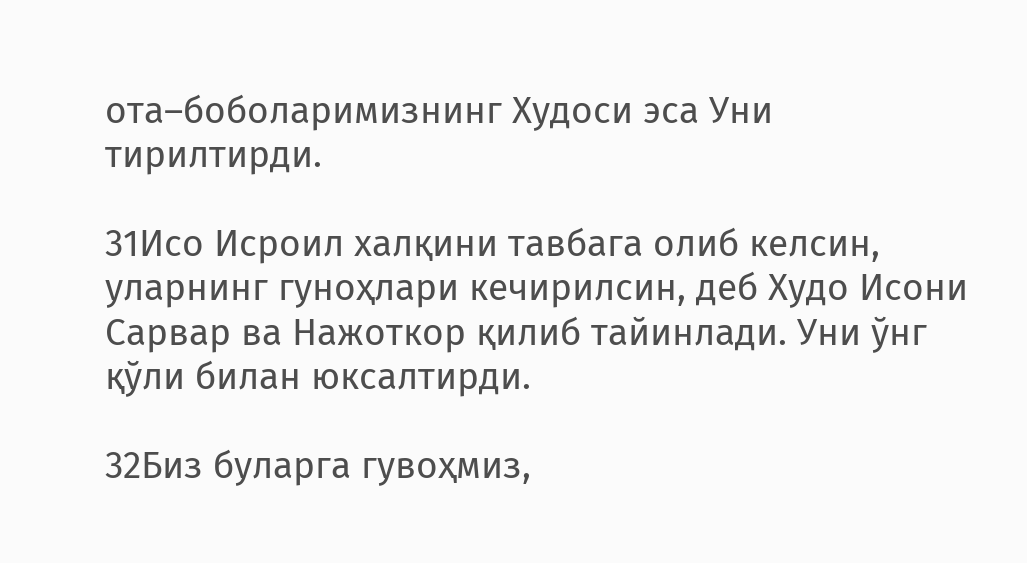ота–боболаримизнинг Худоси эса Уни тирилтирди.

31Исо Исроил халқини тавбага олиб келсин, уларнинг гуноҳлари кечирилсин, деб Худо Исони Сарвар ва Нажоткор қилиб тайинлади. Уни ўнг қўли билан юксалтирди.

32Биз буларга гувоҳмиз,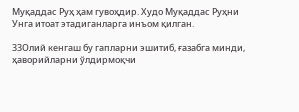Муқаддас Руҳ ҳам гувоҳдир. Худо Муқаддас Руҳни Унга итоат этадиганларга инъом қилган.

33Олий кенгаш бу гапларни эшитиб, ғазабга минди, ҳаворийларни ўлдирмоқчи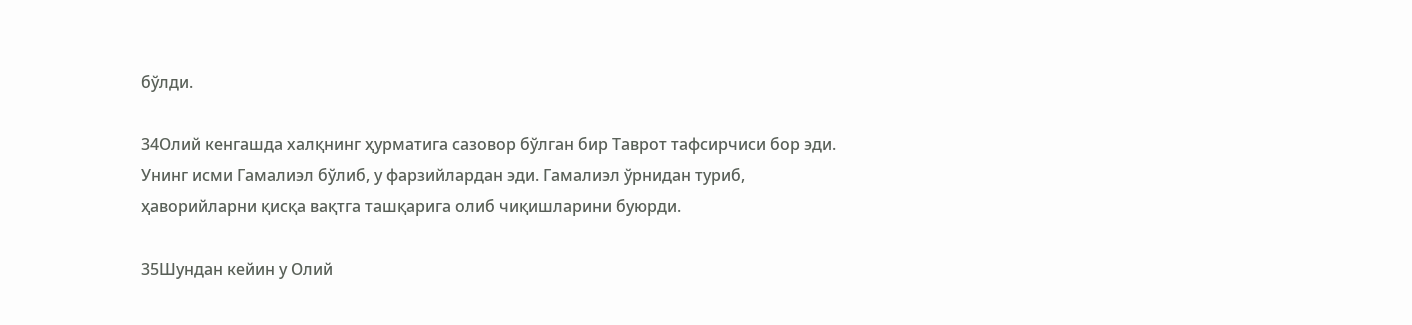бўлди.

34Олий кенгашда халқнинг ҳурматига сазовор бўлган бир Таврот тафсирчиси бор эди. Унинг исми Гамалиэл бўлиб, у фарзийлардан эди. Гамалиэл ўрнидан туриб, ҳаворийларни қисқа вақтга ташқарига олиб чиқишларини буюрди.

35Шундан кейин у Олий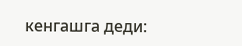кенгашга деди: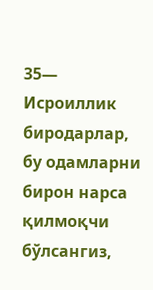35— Исроиллик биродарлар, бу одамларни бирон нарса қилмоқчи бўлсангиз,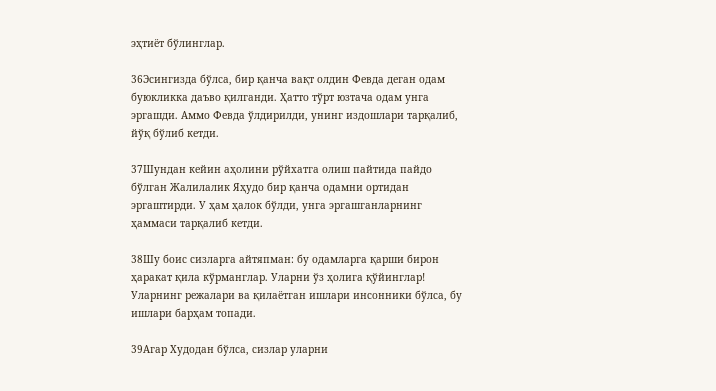эҳтиёт бўлинглар.

36Эсингизда бўлса, бир қанча вақт олдин Февда деган одам буюкликка даъво қилганди. Ҳатто тўрт юзтача одам унга эргашди. Аммо Февда ўлдирилди, унинг издошлари тарқалиб, йўқ бўлиб кетди.

37Шундан кейин аҳолини рўйхатга олиш пайтида пайдо бўлган Жалилалик Яҳудо бир қанча одамни ортидан эргаштирди. У ҳам ҳалок бўлди, унга эргашганларнинг ҳаммаси тарқалиб кетди.

38Шу боис сизларга айтяпман: бу одамларга қарши бирон ҳаракат қила кўрманглар. Уларни ўз ҳолига қўйинглар! Уларнинг режалари ва қилаётган ишлари инсонники бўлса, бу ишлари барҳам топади.

39Агар Худодан бўлса, сизлар уларни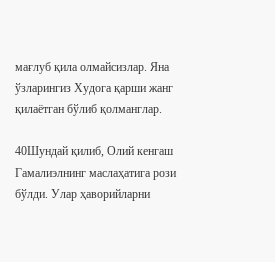мағлуб қила олмайсизлар. Яна ўзларингиз Худога қарши жанг қилаётган бўлиб қолманглар.

40Шундай қилиб, Олий кенгаш Гамалиэлнинг маслаҳатига рози бўлди. Улар ҳаворийларни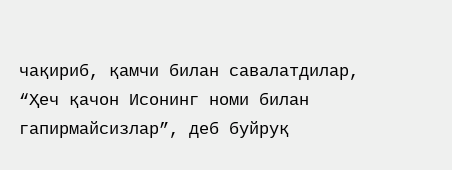чақириб, қамчи билан савалатдилар, “Ҳеч қачон Исонинг номи билан гапирмайсизлар”, деб буйруқ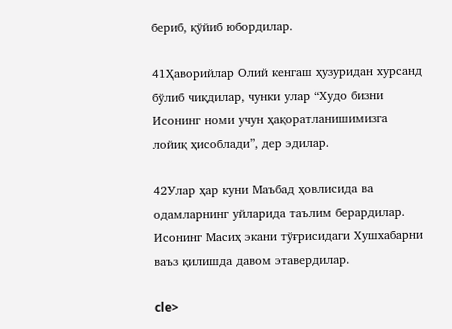бериб, қўйиб юбордилар.

41Ҳаворийлар Олий кенгаш ҳузуридан хурсанд бўлиб чиқдилар, чунки улар “Худо бизни Исонинг номи учун ҳақоратланишимизга лойиқ ҳисоблади”, дер эдилар.

42Улар ҳар куни Маъбад ҳовлисида ва одамларнинг уйларида таълим берардилар. Исонинг Масиҳ экани тўғрисидаги Хушхабарни ваъз қилишда давом этавердилар.

cle>